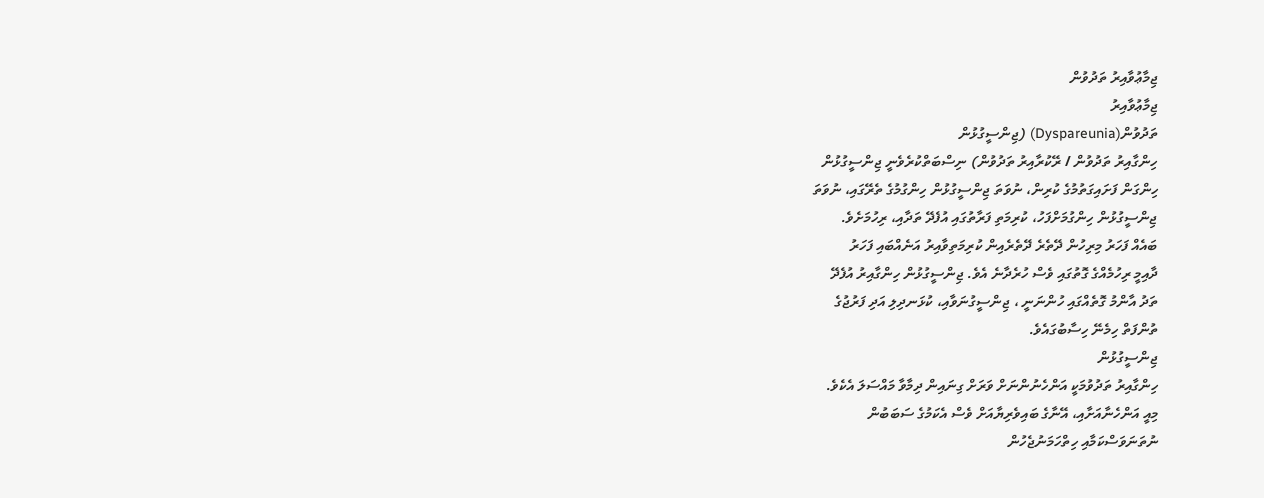ޖިމާޢުވާއިރު ތަދުވުން
ޖިމާޢުވާއިރު
ތަދުވުން(Dyspareunia) (ޖިންސީގުޅުން
ހިންގާއިރު ތަދުވުން / ރޭކުރާއިރު ތަދުވުން) ނިސްބަތްކުރެވެނީ ޖިންސީގުޅުން
ހިންގަން ފަށައިގަތުމުގެ ކުރިން، ނުވަތަ ޖިންސީގުޅުން ހިންގުމުގެ ތެރޭގައި، ނުވަތަ
ޖިންސީގުޅުން ހިންގުމަށްފަހު، ކުރިމަތި ފަރާތުގައި އުފެދޭ ތަދާއި، ރިހުމަށެވެ.
ބައެއް ފަހަރު މިރިހުން ދޭތެރެ ދޭތެރެއިން ކުރިމަތިވާއިރު އަނެއްބައި ފަހަރު
ދާއިމީ ރިހުމެއްގެ ގޮތުގައި ވެސް ހުރެދާނެ އެވެ. ޖިންސީގުޅުން ހިންގާއިރު އުފެދޭ
ތަދު އާންމު ގޮތެއްގައި ހުންނަނީ ، ޖިންސީގުނަވާއި، ކުޅަނދިލި އަދި ފަރުޖުގެ
ތުންފަތް ހިމެނޭ ހިސާބުގައެވެ.
ޖިންސީގުޅުން
ހިންގާއިރު ތަދުވުމަކީ އަންހެނުންނަށް ވަރަށް ގިނައިން ދިމާވާ މައްސަލަ އެކެވެ.
މިއީ އަންހެނާއަށާއި، އޭނާގެ ބައިވެރިޔާއަށް ވެސް އެކަމުގެ ސަބަބުން
ނުތަނަވަސްކަމާއި ހިތްހަމަނުޖެހުން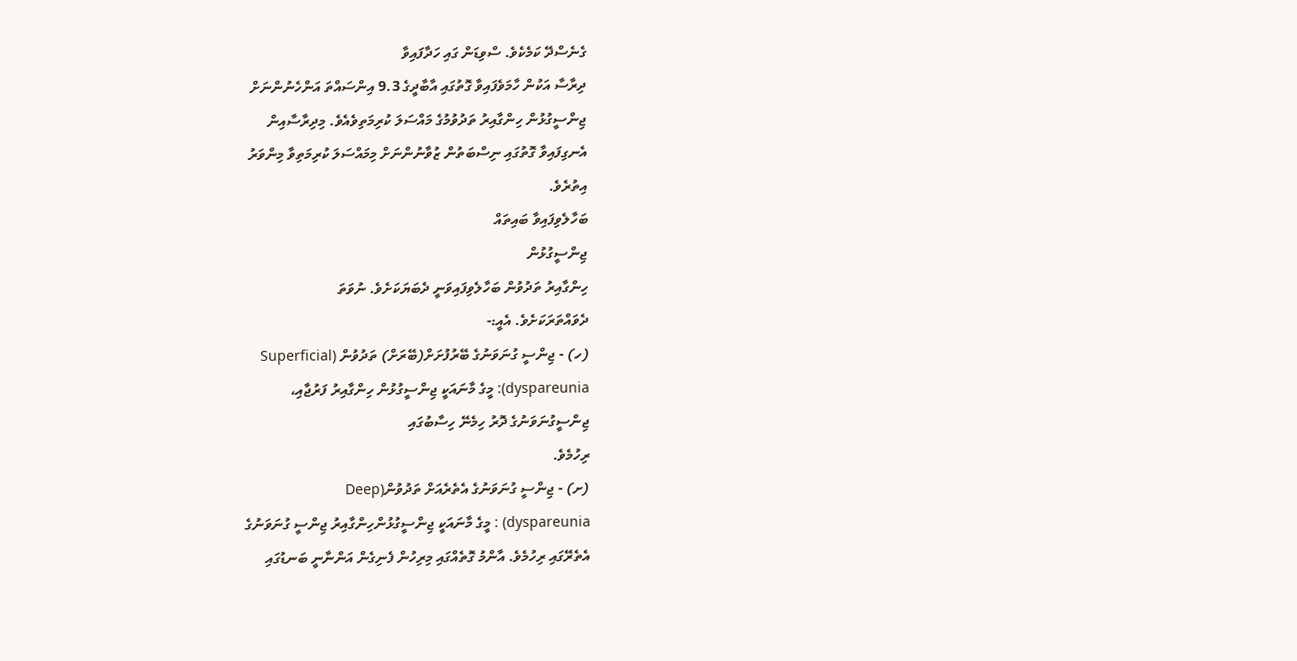ގެނެސްދޭ ކަމެކެވެ. ސްވިޑަން ގައި ހަދާފައިވާ
ދިރާސާ އަކުން ހާމަވެފައިވާ ގޮތުގައި އާބާދީގެ 9.3 އިންސައްތަ އަންހެނުންނަށް
ޖިންސީގުޅުން ހިންގާއިރު ތަދުވުމުގެ މައްސަލަ ކުރިމަތިވެއެވެ. މިދިރާސާއިން
އެނގިފައިވާ ގޮތުގައި ނިސްބަތުން ޒުވާނުންނަށް މިމައްސަލަ ކުރިމަތިވާ މިންވަރު
އިތުރެވެ.
ބަހާލެވިފައިވާ ބައިތައް
ޖިންސީގުޅުން
ހިންގާއިރު ތަދުވުން ބަހާލެވިފައިވަނީ ދެބަޔަކަށެވެ. ނުވަތަ
ދެވައްތަރަކަށެވެ. އެއީ:-
(ހ) - ޖިންސީ ގުނަވަނުގެ ބޭރުފުށަށް(ބޭރަށް) ތަދުވުން (Superficial
dyspareunia): މީގެ މާނައަކީ ޖިންސީގުޅުން ހިންގާއިރު ފަރުޖާއި،
ޖިންސީގުނަވަނުގެ ދޮރު ހިމެނޭ ހިސާބުގައި
ރިހުމެވެ.
(ށ) - ޖިންސީ ގުނަވަނުގެ އެތެރެއަށް ތަދުވުން(Deep
dyspareunia) : މީގެ މާނައަކީ ޖިންސީގުޅުންހިންގާއިރު ޖިންސީ ގުނަވަނުގެ
އެތެރޭގައި ރިހުމެވެ. އާންމު ގޮތެއްގައި މިރިހުން ފެނިގެން އަންނާނީ ބަނޑުގައި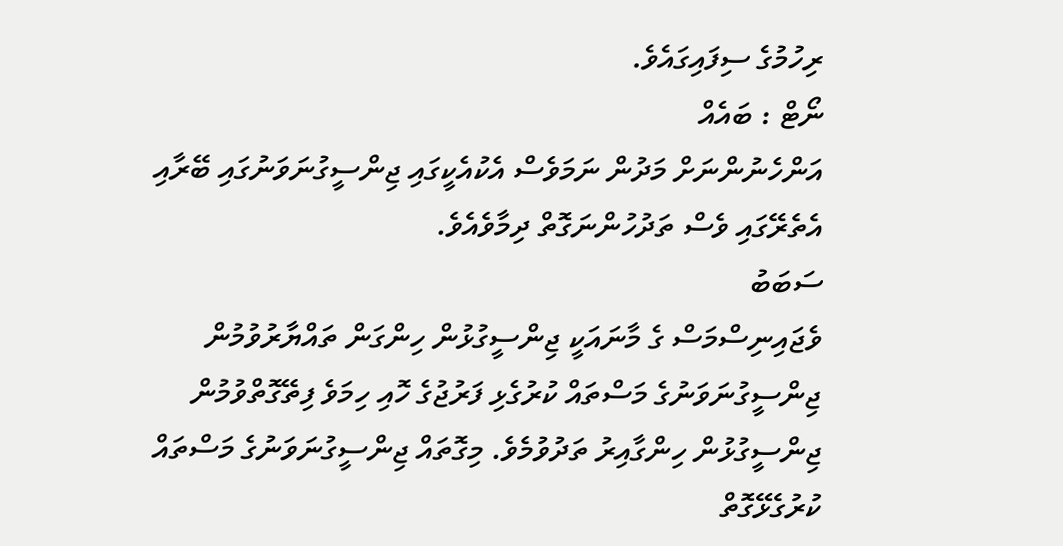ރިހުމުގެ ސިފައިގައެވެ.
ނޯޓް : ބައެއް
އަންހެނުންނަށް މަދުން ނަމަވެސް އެކުއެކީގައި ޖިންސީގުނަވަނުގައި ބޭރާއި
އެތެރޭގައި ވެސް ތަދުހުންނަގޮތް ދިމާވެއެވެ.
ސަބަބު
ވެޖައިނިސްމަސް ގެ މާނައަކީ ޖިންސީގުޅުން ހިންގަން ތައްޔާރުވުމުން
ޖިންސީގުނަވަނުގެ މަސްތައް ކުރުގެޅި ފަރުޖުގެ ހޮއި ހިމަވެ ފިތޭގޮތްވުމުން
ޖިންސީގުޅުން ހިންގާއިރު ތަދުވުމެވެ. މިގޮތައް ޖިންސީގުނަވަނުގެ މަސްތައް
ކުރުގެޅޭގޮތް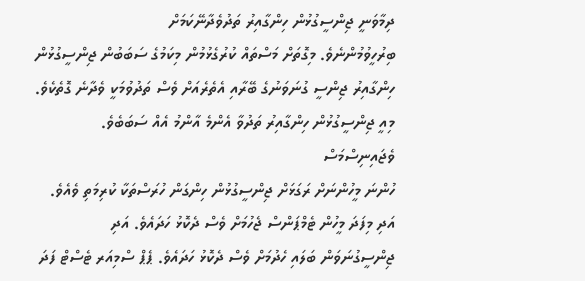ދިމާވަނީ ޖިންސީގުޅުން ހިންގާއިރު ތަދުވެދާނޭކަމަށް
ބިރުހީވުމުންނެވެ. މިގޮތަށް މަސްތައް ކުރުގެޅުމުން މިކަމުގެ ސަބަބުން ޖިންސީގުޅުން
ހިންގާއިރު ޖިންސީ ގުނަވަނުގެ ބޭރާއި އެތެރެއަށް ވެސް ތަދުވުމަކީ ވެދާނެ ގޮތެކެވެ.
މިއީ ޖިންސީގުޅުން ހިންގާއިރު ތަދުވާ އެންމެ އާންމު އެއް ސަބަބެވެ.
ވެޖައިނިސްމަސް
ހުންނަ މީހުންނަށް ރަގަޅަށް ޖިންސީގުޅުން ހިންގަން ހުރަސްތަކާ ކުރިމަތި ވެއެވެ.
އަދި މިފަދަ މީހުން ޓެމްޕަންސް ޖެހުމަށް ވެސް ދެކޮޅު ހަދައެވެ. އަދި
ޖިންސީގުނަވަން ބަލައި ހެދުމަށް ވެސް ދެކޮޅު ހަދައެވެ. ޕެޕް ސްމިއަރ ޓެސްޓް ފަދަ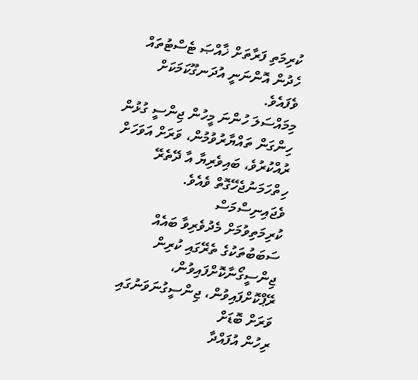ކުރިމަތި ފަރާތަށް ޚާއްޞަ ޓެސްޓުތައް ހެދުން އޮންނަނީ އުދަނގޫކަމަކަށް ވެފައެވެ.
މިމައްސަލަ ހުންނަ މީހުން ޖިންސީ ގުޅުން ހިންގަން ތައްޔާރުވުމުން، ވަރަށް އަވަހަށް
ރުއްކުރުވެ، ބައިވެރިޔާ އާ ދޭތެރޭ ހިތްހަމަނުޖެހޭގޮތް ވެއެވެ.
ވެޖައިނިސްމަސް
ކުރިމަތިވުމަށް މެދުވެރިވާ ބައެއް ސަބަބުތަކުގެ ތެރޭގައި ކުރިން
ޖިންސީގޯނާކޮށްފައިވުން، ރޭޕްކޮށްފައިވުން، ޖިންސީގުނަވަނުގައި ވަރަށް ބޮޑަށް
ރިހުން އުފައްދާ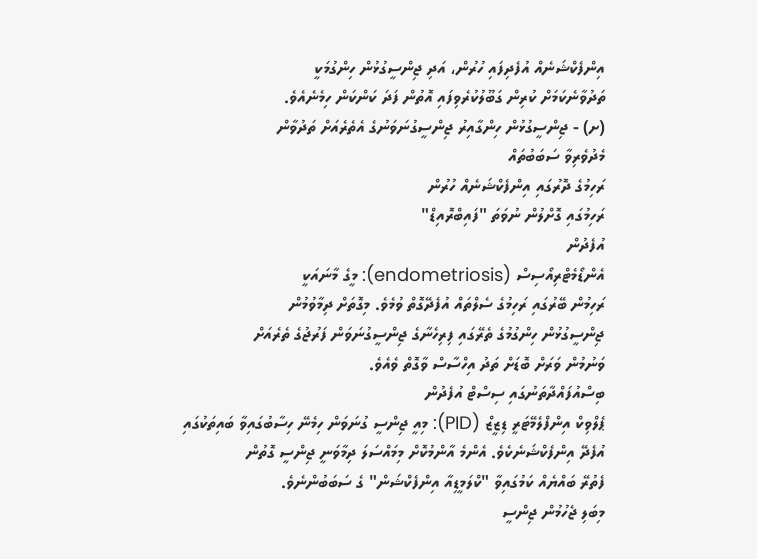އިންފެކްޝަނެއް އުފެދިފައި ހުރުން، އަދި ޖިންސީގުޅުން ހިންގުމަކީ
ތަދުވާނެކަމަށް ކުރިން ގަބޫލުކުރެވިފައި އޮތުން ފަދަ ކަންކަން ހިމެނެއެވެ.
(ށ) - ޖިންސީގުޅުން ހިންގާއިރު ޖިންސީގުނަވަނުގެ އެތެރެއަށް ތަދުވާން
މެދުވެރިވާ ސަބަބުތައް
ރަހިމުގެ ދޮރުގައި އިންފެކްޝަނެއް ހުރުން
ރަހިމުގައި ގޮށްލުން ނުވަތަ "ފައިބްރޮއިޑް"
އުފެދުން
އެންޑޯމެޓްރިއޯސިސް (endometriosis): މީގެ މާނައަކީ
ރަހިމުން ބޭރުގައި ރަހިމުގެ ސެލްތައް އުފެދޭގޮތް ވުމެވެ. މިގޮތަށް ދިމާވުމުން
ޖިންސީގުޅުން ހިންގުމުގެ ތެރޭގައި ފިރިހެނާގެ ޖިންސީގުނަވަން ފަރުޖުގެ ތެރެއަށް
ވަނުމުން ވަރަށް ބޮޑަށް ތަދު އިހްސާސް ވާގޮތް ވެއެވެ.
ބިސްއުފައްދާތަނުގައި ސިސްޓް އުފެދުން
ޕެލްވިކް އިންފްލެމޭޓަރީ ޑިޒީޒް (PID): މިއީ ޖިންސީ ގުނަވަން ހިމެނޭ ހިސާބުގައިވާ ބައިތަކުގައި
އުފެދޭ އިންފެކްޝަނެކެވެ. އެންމެ އާންމުކޮށް މިމައްސަލަ ދިމާވަނީ ޖިންސީ ގޮތުން
ފެތުރޭ ބައްޔެއް ކަމުގައިވާ "ކްލަމީޑިއާ އިންފެކްޝަން" ގެ ސަބަބުންނެވެ.
މިބަލި ޖެހުމުން ޖިންސީ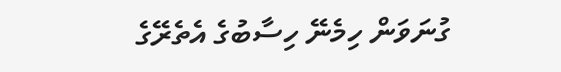ގުނަވަން ހިމެނޭ ހިސާބުގެ އެތެރޭގެ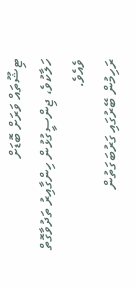ޓިޝޫތައް ވަރަށް ބޮޑަށް
ހަލާކުވެ، ޖިންސީގުޅުން ހިންގާއިރު ތަދުވާގޮތް ވެއެވެ.
ރަހިމުން ބޭރުގައި ގަރުބަގަތުން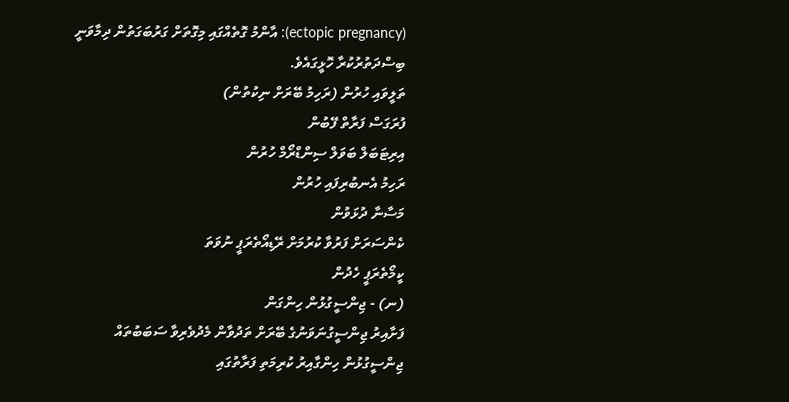(ectopic pregnancy): އާންމު ގޮތެއްގައި މިގޮތަށް ގަރުބަގަތުން ދިމާވަނީ
ބިސްދަތުރުކުރާ ހޮޅީގައެވެ.
ތަލީވައި ހުރުން (ރަހިމު ބޭރަށް ނިކުތުން)
ފުރަގަސް ފަރާތް ފޭބުން
އިރިޓަބަލް ބަވަލް ސިންޑްރޯމް ހުރުން
ރަހިމު އެނބުރިފައި ހުރުން
މަސާނާ ދުޅަވުން
ކެންސަރަށް ފަރުވާ ކުރުމަށް ރޭޑިއޯތެރަޕީ ނުވަތަ
ކީމޯތެރަޕީ ހެދުން
(ނ) - ޖިންސީގުޅުން ހިންގަން
ފަށާއިރު ޖިންސީގުނަވަނުގެ ބޭރަށް ތަދުވާން މެދުވެރިވާ ސަބަބުތައް
ޖިންސީގުޅުން ހިންގާއިރު ކުރިމަތި ފަރާތުގައި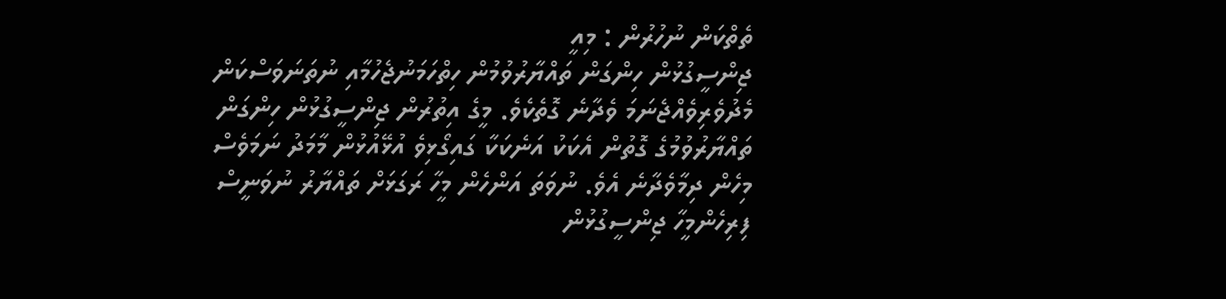ތެތްކަން ނުހުރުން : މިއީ
ޖިންސީގުޅުން ހިންގަން ތައްޔާރުވުމުން ހިތްހަމަނުޖެހުމާއި ނުތަނަވަސްކަން
މެދުވެރިވެއްޖެނަމަ ވެދާނެ ގޮތެކެވެ. މީގެ އިތުރުން ޖިންސީގުޅުން ހިންގަން
ތައްޔާރުވުމުގެ ގޮތުން އެކަކު އަނެކަކާ ގައިގޯޅިވެ އުޅޭއުޅުން މާމަދު ނަމަވެސް
މިހެން ދިމާވެދާނެ އެވެ. ނުވަތަ އަންހެން މީހާ ރަގަޅަށް ތައްޔާރު ނުވަނީސް
ފިރިހެންމީހާ ޖިންސީގުޅުން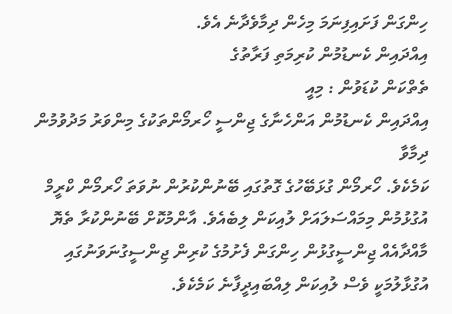ހިންގަން ފަށައިފިނަމަ މިހެން ދިމާވެދާނެ އެވެ.
އިއްދައިން ކެނޑުމުން ކުރިމަތި ފަރާތުގެ
ތެތްކަން ކުޑަވުން : މިއީ
އިއްދައިން ކެނޑުމުން އަންހެނާގެ ޖިންސީ ހޯރމޯންތަކުގެ މިންވަރު މަދުވުމުން ދިމާވާ
ކަމެކެވެ. ހޯރމޯން ގުޅަބޭހުގެ ގޮތުގައި ބޭނުންކުރުން ނުވަތަ ހޯރމޯން ކްރީމް
އުގުޅުމުން މިމައްސަލައަށް ލުއިކަން ލިބެއެވެ. އާންމުކޮށް ބޭނުންކުރާ ތެޔޮ
މާއްދާއެއް ޖިންސީގުޅުން ހިންގަން ފެށުމުގެ ކުރިން ޖިންސީގުނަވަނުގައި
އުގުޅާލުމަކީ ވެސް ލުއިކަން ލިއްބައިދީފާނެ ކަމެކެވެ.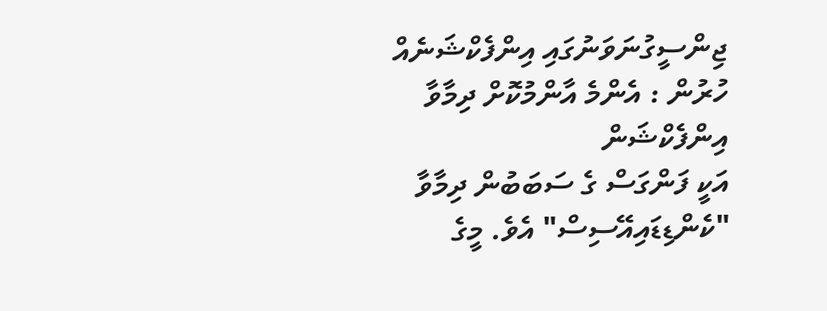ޖިންސީގުނަވަނުގައި އިންފެކްޝަނެއް ހުރުން : އެންމެ އާންމުކޮށް ދިމާވާ އިންފެކްޝަން
އަކީ ފަންގަސް ގެ ސަބަބުން ދިމާވާ "ކެންޑިޑައިއޭސިސް" އެވެ. މީގެ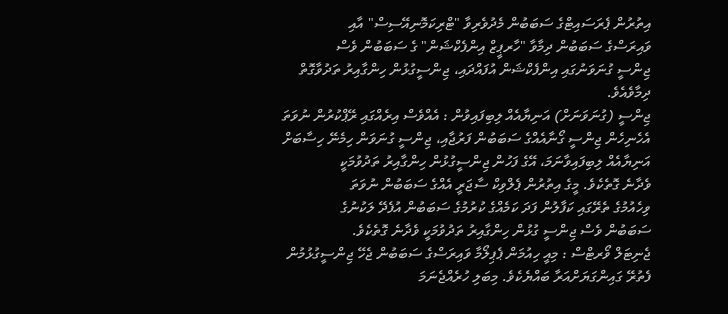އިތުރުން ޕެރަސައިޓްގެ ސަބަބުން މެދުވެރިވާ "ޓްރިކަމޮނިއޭސިސް" އާއި
ވައިރަސްގެ ސަބަބުން ދިމާވާ "ހާރޕީޒް އިންފެކްޝަން" ގެ ސަބަބުން ވެސް
ޖިންސީ ގުނަވަނުގައި އިންފެކްޝަން އުފައްދައި، ޖިންސީގުޅުން ހިންގާއިރު ތަދުވާގޮތް
ދިމާވެއެވެ.
ޖިންސީ (ގުނަވަނަށް) އަނިޔާއެއް ލިބިފައިވުން : އެއްވެސް އިރެއްގައި ރޭޕްކުރުން ނުވަތަ
އެހެނިހެން ޖިންސީ ގޯނާއެއްގެ ސަބަބުން ފަރުޖާއި، ޖިންސީ ގުނަވަން ހިމެނޭ ހިސާބަށް
އަނިޔާއެއް ލިބިފައިވާނަމަ، އޭގެ ފަހުން ޖިންސީގުޅުން ހިންގާއިރު ތަދުވުމަކީ
ވެދާނެ ގޮތެކެވެ. މީގެ އިތުރުން ޕެލްވިކް ސާޖަރީ އެއްގެ ސަބަބުން ނުވަތަ
ވިހެއުމުގެ ތެރޭގައި ކަފާލުން ފަދަ ކަމެއްގެ ކުރުމުގެ ސަބަބުން އުފެދޭ ލަކުނުގެ
ސަބަބުން ވެސް ޖިންސީ ގުޅުން ހިންގާއިރު ތަދުވުމަކީ ވެދާނެ ގޮތެކެވެ.
ޖެނިޓަލް ވޯރޓްސް : މިއީ ހިއުމަން ޕެޕިލޯމާ ވައިރަސްގެ ސަބަބުން ޖެހޭ ޖިންސީގުޅުމުން
ފެތުރޭ ގައިންގަޔަށްއަރާ ބައްޔެކެވެ. މިބަލި ހުރެއްޖެނަމަ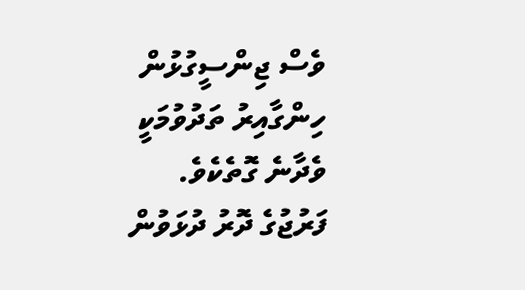ވެސް ޖިންސީގުޅުން
ހިންގާއިރު ތަދުވުމަކީ ވެދާނެ ގޮތެކެވެ.
ފަރުޖުގެ ދޮރު ދުޅަވުން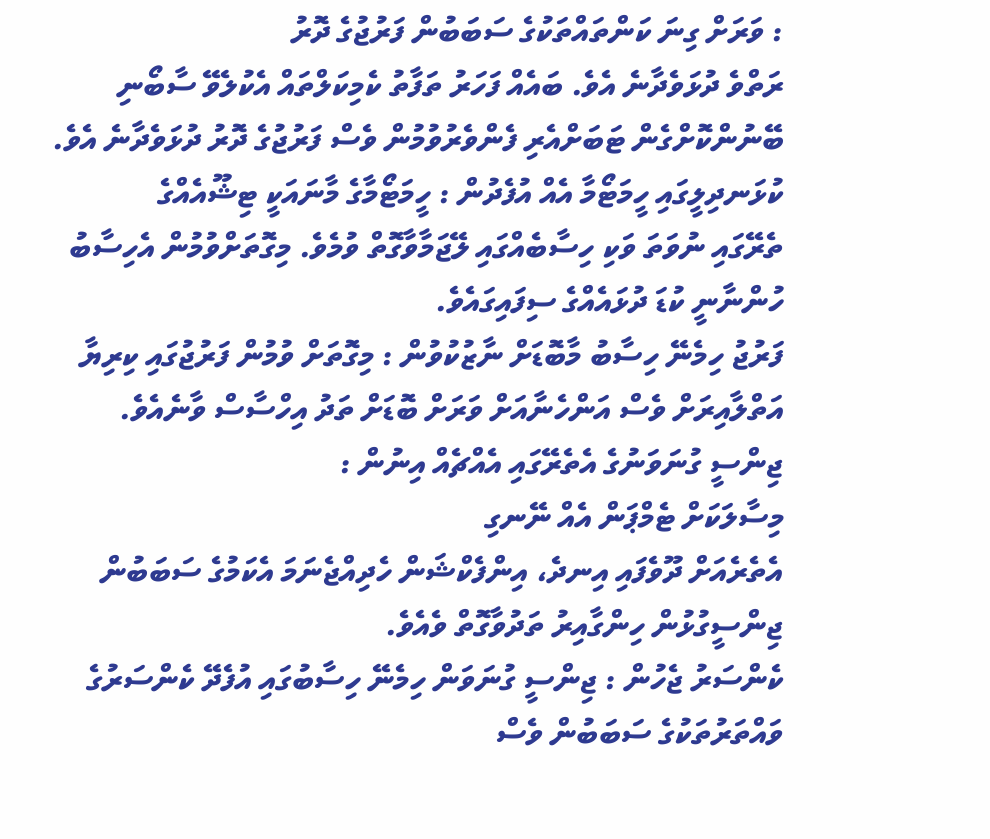: ވަރަށް ގިނަ ކަންތައްތަކުގެ ސަބަބުން ފަރުޖުގެ ދޮރު
ރަތްވެ ދުޅަވެދާނެ އެވެ. ބައެއް ފަހަރު ތަފާތު ކެމިކަލްތައް އެކުލެވޭ ސާބޯނި
ބޭނުންކޮށްގެން ޓަބަށްއެރި ފެންވެރުވުމުން ވެސް ފަރުޖުގެ ދޮރު ދުޅަވެދާނެ އެވެ.
ކުޅަނދިލީގައި ހީމަޓޯމާ އެއް އުފެދުން : ހީމަޓޯމާގެ މާނައަކީ ޓިޝޫއެއްގެ
ތެރޭގައި ނުވަތަ ވަކި ހިސާބެއްގައި ލޭޖަމާވާގޮތް ވުމެވެ. މިގޮތަށްވުމުން އެހިސާބު
ހުންނާނީ ކުޑަ ދުޅައެއްގެ ސިފައިގައެވެ.
ފަރުޖު ހިމެނޭ ހިސާބު މާބޮޑަށް ނާޒުކުވުން : މިގޮތަށް ވުމުން ފަރުޖުގައި ކިރިޔާ
އަތްލާއިރަށް ވެސް އަންހެނާއަށް ވަރަށް ބޮޑަށް ތަދު އިހްސާސް ވާނެއެވެ.
ޖިންސީ ގުނަވަނުގެ އެތެރޭގައި އެއްޗެއް އިނުން :
މިސާލަކަށް ޓެމްޕަން އެއް ނޭނގި
އެތެރެއަށް ދޫވެފައި އިނދެ، އިންފެކްޝަން ހެދިއްޖެނަމަ އެކަމުގެ ސަބަބުން
ޖިންސީގުޅުން ހިންގާއިރު ތަދުވާގޮތް ވެއެވެ.
ކެންސަރު ޖެހުން : ޖިންސީ ގުނަވަން ހިމެނޭ ހިސާބުގައި އުފެދޭ ކެންސަރުގެ
ވައްތަރުތަކުގެ ސަބަބުން ވެސް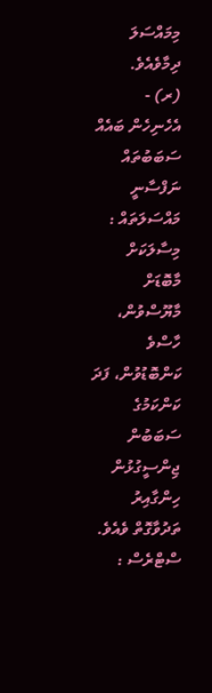މިމައްސަލަ ދިމާވެއެވެ.
(ރ) - އެހެނިހެން ބައެއް ސަބަބުތައް
ނަފްސާނީ މައްސަލަތައް : މިސާލަކަށް މާބޮޑަށް މާޔޫސްވުން، ހާސްވެ ކަންބޮޑުވުން، ފަދަ ކަންކަމުގެ
ސަބަބުން ޖިންސީގުޅުން ހިންގާއިރު ތަދުވާގޮތް ވެއެވެ.
ސްޓްރެސް :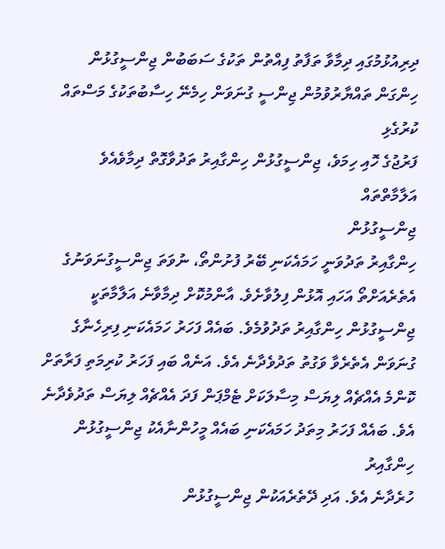ދިރިއުޅުމުގައި ދިމާވާ ތަފާތު ފިއްތުން ތަކުގެ ސަބަބުން ޖިންސީގުޅުން
ހިންގަން ތައްޔާރުވުމުން ޖިންސީ ގުނަވަން ހިމެނޭ ހިސާބުތަކުގެ މަސްތައް ކުރުގެޅި
ފަރުޖުގެ ހޮއި ހިމަވެ، ޖިންސީގުޅުން ހިންގާއިރު ތަދުވާގޮތް ދިމާވެއެވެ
އަލާމާތްތައް
ޖިންސީގުޅުން
ހިންގާއިރު ތަދުވަނީ ހަމައެކަނި ބޭރު ފުށުންތޯ، ނުވަތަ ޖިންސީގުނަވަނުގެ
އެތެރެއަށްތޯ އަހައި އޮޅުން ފިލުވާށެވެ. އާންމުކޮށް ދިމާވާނެ އަލާމާތަކީ
ޖިންސީގުޅުން ހިންގާއިރު ތަދުވުމެވެ. ބައެއް ފަހަރު ހަމައެކަނި ފިރިހެނާގެ
ގުނަވަން އެތެރެވާ ވަގުތު ތަދުވެދާނެ އެވެ. އަނެއް ބައި ފަހަރު ކުރިމަތި ފަރާތަށް
ކޮންމެ އެއްޗެއް ލިޔަސް މިސާލަކަށް ޓެމްޕަން ފަދަ އެއްޗެއް ލިޔަސް ތަދުވެދާނެ
އެވެ. ބައެއް ފަހަރު މިތަދު ހަމައެކަނި ބައެއް މީހުންނާއެކު ޖިންސީގުޅުން ހިންގާއިރު
ހުރެދާނެ އެވެ. އަދި ދޭތެރެއަކުން ޖިންސީގުޅުން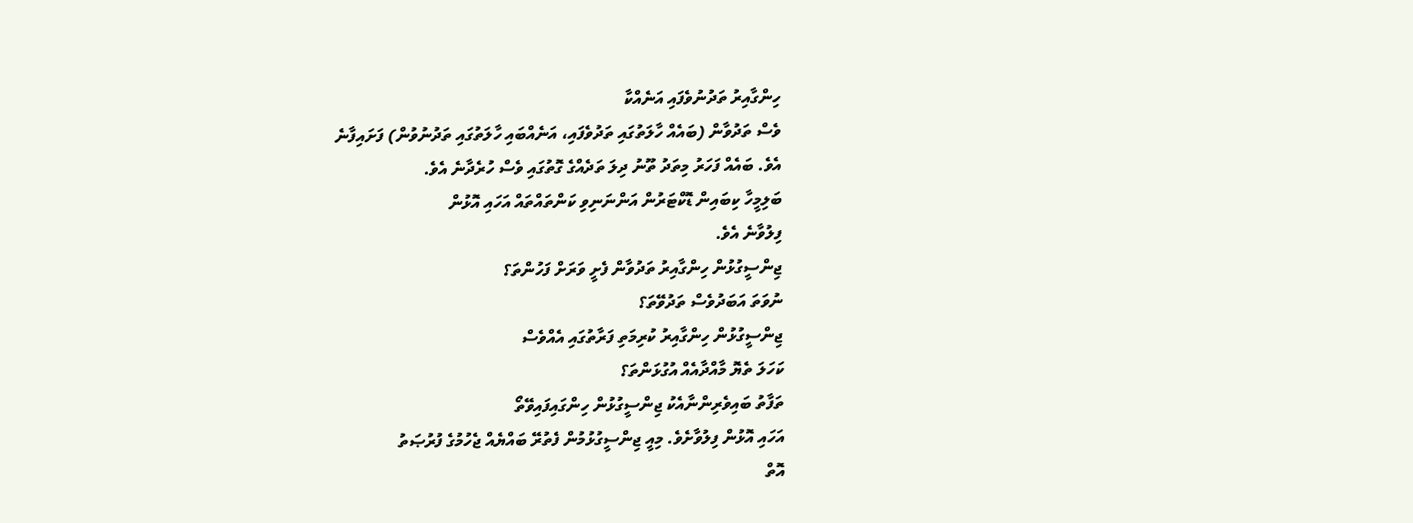ހިންގާއިރު ތަދުނުވެފައި އަނެއްކާ
ވެސް ތަދުވާން (ބައެއް ހާލަތުގައި ތަދުވެފައި، އަނެއްބައި ހާލަތުގައި ތަދުނުވުން) ފަށައިފާނެ
އެވެ. ބައެއް ފަހަރު މިތަދު ތޫނު ދިލަ ތަދެއްގެ ގޮތުގައި ވެސް ހުރެދާނެ އެވެ.
ބަލިމީހާ ކިބައިން ޑޮކްޓަރުން އަންނަނިވި ކަންތައްތައް އަހައި އޮޅުން
ފިލުވާނެ އެވެ.
ޖިންސީގުޅުން ހިންގާއިރު ތަދުވާން ފެށީ ވަރަށް ފަހުންތަ؟
ނުވަތަ އަބަދުވެސް ތަދުވޭތަ؟
ޖިންސީގުޅުން ހިންގާއިރު ކުރިމަތި ފަރާތުގައި އެއްވެސް
ކަހަލަ ތެޔޮ މާއްދާއެއް އުގުޅަންތަ؟
ތަފާތު ބައިވެރިންނާއެކު ޖިންސީގުޅުން ހިންގައިފައިވޭތޯ
އަހައި އޮޅުން ފިލުވާށެވެ. މިއީ ޖިންސީގުޅުމުން ފެތުރޭ ބައްޔެއް ޖެހުމުގެ ފުރުޞަތު
އޮތް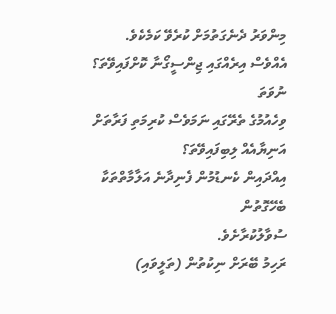މިންވަރު ދެނެގަތުމަށް ކުރެވޭ ކަމެކެވެ.
އެއްވެސް އިރެއްގައި ޖިންސީގޯނާ ކޮށްފައިވޭތަ؟ ނުވަތަ
ވިހެއުމުގެ ތެރޭގައި ނަމަވެސް ކުރިމަތި ފަރާތަށް އަނިޔާއެއް ލިބިފައިވޭތަ؟
އިއްދައިން ކެނޑުމުން ފެނިދާނެ އަލާމާތްތަކާ ބެހޭގޮތުން
ސުވާލުކުރާށެވެ.
ރަހިމު ބޭރަށް ނިކުތުން (ތަލީވައި)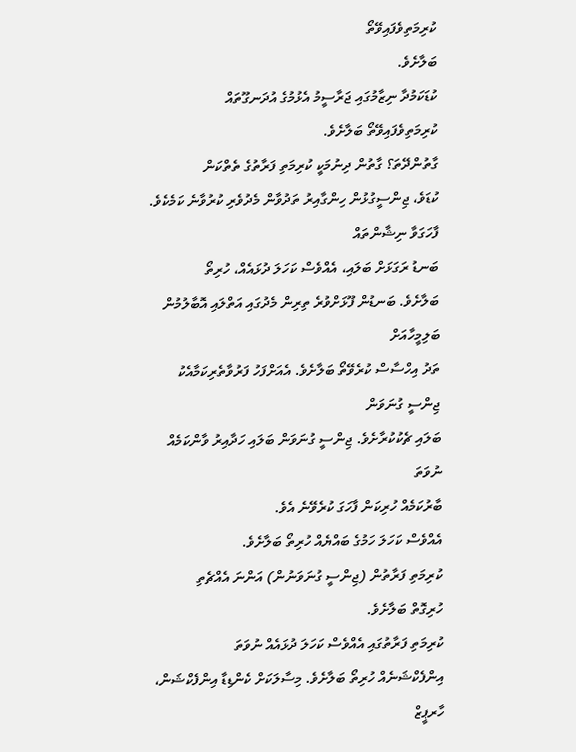ކުރިމަތިވެފައިވޭތޯ
ބަލާށެވެ.
ކުޑަކަމުދާ ނިޒާމުގައި ޖަރާސީމު އެޅުމުގެ އުދަނގޫތައް
ކުރިމަތިވެފައިވޭތޯ ބަލާށެވެ.
ގާތުންދޭތަ؟ ގާތުން ދިނުމަކީ ކުރިމަތި ފަރާތުގެ ތެތްކަން
ކުޑަވެ، ޖިންސީގުޅުން ހިންގާއިރު ތަދުވާން މެދުވެރި ކުރުވާނެ ކަމެކެވެ.
ފާހަގަވާ ނިޝާންތައް
ބަނޑު ރަގަޅަށް ބަލައި، އެއްވެސް ކަހަލަ ދުޅައެއް، ހުރިތޯ
ބަލާށެވެ. ބަނޑުން ފޫޅަށްވުރެ ތިރިން މެދުގައި އަތްލައި އޮބާލުމުން ބަލިމީހާއަށް
ތަދު އިހްސާސް ކުރެވޭތޯ ބަލާށެވެ. އެއަށްފަހު ފަރުވާތެރިކަމާއެކު ޖިންސީ ގުނަވަން
ބަލައި ޗެކުކުރާށެވެ. ޖިންސީ ގުނަވަން ބަލައި ހަދާއިރު ވާންކަމެއް ނުވަތަ
ބާރުކަމެއް ހުރިކަން ފާހަގަ ކުރެވޭނެ އެވެ.
އެއްވެސް ކަހަލަ ހަމުގެ ބައްޔެއް ހުރިތޯ ބަލާށެވެ.
ކުރިމަތި ފަރާތުން (ޖިންސީ ގުނަވަނުން) އަންނަ އެއްޗެތި
ހުރިގޮތް ބަލާށެވެ.
ކުރިމަތި ފަރާތުގައި އެއްވެސް ކަހަލަ ދުޅައެއް ނުވަތަ
އިންފެކްޝަނެއް ހުރިތޯ ބަލާށެވެ. މިސާލަކަށް ކެންޑިޑާ އިންފެކްޝަން، ހާރޕީޒް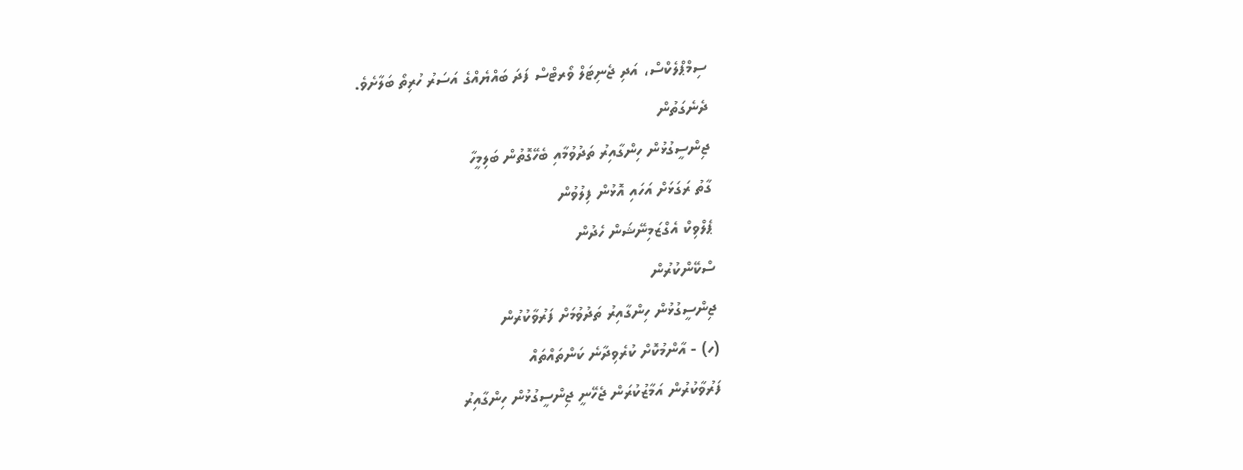ސިމްޕްލެކްސް، އަދި ޖެނިޓަލް ވޯރޓްސް ފަދަ ބައްޔެއްގެ އަސަރު ހުރިތޯ ބަލާށެވެ.
ދެނެގަތުން
ޖިންސީގުޅުން ހިންގާއިރު ތަދުވުމާއި ބެހޭގޮތުން ބަލިމީހާ
ގާތު ރަގަޅަށް އަހައި އޮޅުން ފިލުވުން
ޕެލްވިކް އެގްޒަމިނޭޝަން ހެދުން
ސްކޭންކުރުން
ޖިންސީގުޅުން ހިންގާއިރު ތަދުވުމަށް ފަރުވާކުރުން
(ހ) - އާންމުކޮށް ކުރެވިދާނެ ކަންތައްތައް
ފަރުވާކުރުން އަމާޒުކުރަން ޖެހޭނީ ޖިންސީގުޅުން ހިންގާއިރު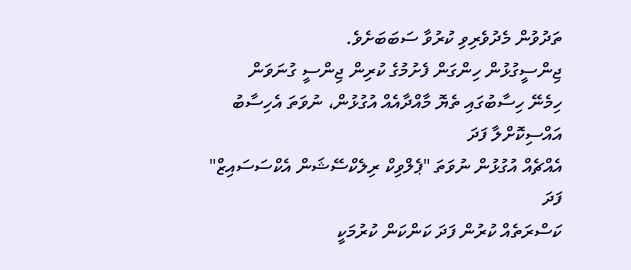ތަދުވުން މެދުވެރިވި ކުރުވާ ސަބަބަށެވެ.
ޖިންސީގުޅުން ހިންގަން ފެށުމުގެ ކުރިން ޖިންސީ ގުނަވަން
ހިމެނޭ ހިސާބުގައި ތެޔޮ މާއްދާއެއް އުގުޅުން، ނުވަތަ އެހިސާބު އައްސިކޮށްލާ ފަދަ
އެއްޗެއް އުގުޅުން ނުވަތަ "ޕެލްވިކް ރިލެކްސޭޝަން އެކްސަސައިޒް" ފަދަ
ކަސްރަތެއް ކުރުން ފަދަ ކަންކަން ކުރުމަކީ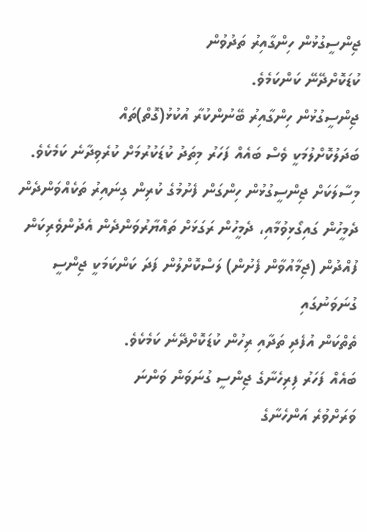ޖިންސީގުޅުން ހިންގާއިރު ތަދުވުން
ކުޑަކޮށްދޭނޭ ކަންކަމެވެ.
ޖިންސީގުޅުން ހިންގާއިރު ބޭނުންކުރާ އުކުޅު(ގޮތް)ތައް
ބަދަލުކޮށްލުމަކީ ވެސް ބައެއް ފަހަރު މިތަދު ކުޑަކުރުމަށް ކުރެވިދާނެ ކަމެކެވެ.
މިސާލަކަށް ޖިންސީގުޅުން ހިންގަން ފެށުމުގެ ކުރިން ގިނައިރު ތަކެއްވަންދެން
ދެމީހުން ގައިގޯޅިވުމާއި، ދެމީހުން ރަގަޅަށް ތައްޔާރުވަންދެން އެދުންވެރިކަން
ފުއްދުން (ޖިމާއުވާން ފެށުން) ލަސްކޮށްލުން ފަދަ ކަންކަމަކީ ޖިންސީ ގުނަވަނުގައި
ތެތްކަން އުފެދި ތަދާއި ރިހުން ކުޑަކޮށްދޭނެ ކަމެކެވެ.
ބައެއް ފަހަރު ފިރިހެނާގެ ޖިންސީ ގުނަވަން ވަންނަ
ވަރަށްވުރެ އަންހެނާގެ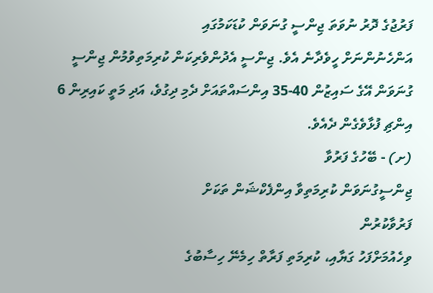ފަރުޖުގެ ދޮރު ނުވަތަ ޖިންސީ ގުނަވަން ކުޑަކަމުގައި
އަންހެނުންނަށް ހީވެދާނެ އެވެ. ޖިންސީ އެދުންވެރިކަން ކުރިމަތިވުމުން ޖިންސީ
ގުނަވަން އޭގެ ސައިޒުން 40-35 އިންސައްތައަށް ދެމި ދިގުވެ، އަދި މަތީ ކައިރިން 6
އިންޗި ފުޅާވެގެން ދެއެވެ.
(ށ) - ބޭހުގެ ފަރުވާ
ޖިންސީގުނަވަން ކުރިމަތިވާ އިންފެކްޝަން ތަކަށް
ފަރުވާކުރުން
ވިހެއުމަށްފަހު ގަޔާއި، ކުރިމަތި ފަރާތް ހިމެނޭ ހިސާބުގެ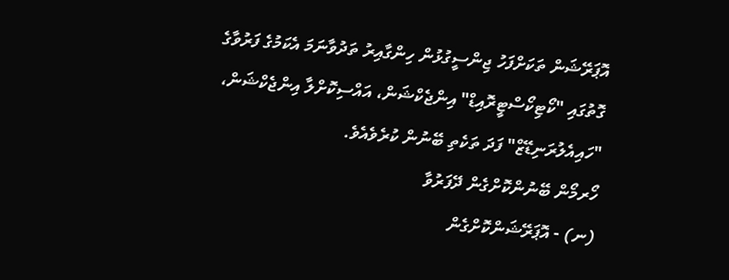އޮޕަރޭޝަން ތަކަށްފަހު ޖިންސީގުޅުން ހިންގާއިރު ތަދުވާނަމަ އެކަމުގެ ފަރުވާގެ
ގޮތުގައި "ކޯޓިކޯސްޓީރޮއިޑް" އިންޖެކްޝަން، އައްސިކޮށްލާ އިންޖެކްޝަން،
"ހައިއެލުރަނިޑޭޒް" ފަދަ ތަކެތި ބޭނުން ކުރެވެއެވެ.
ހޯރމޯން ބޭނުންކޮށްގެން ދޭފަރުވާ
(ނ) - އޮޕަރޭޝަންކޮށްގެން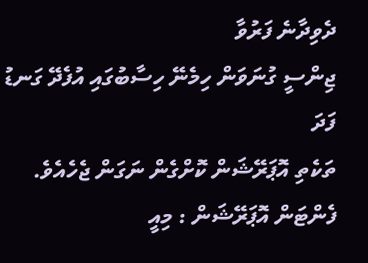ދެވިދާނެ ފަރުވާ
ޖިންސީ ގުނަވަން ހިމެނޭ ހިސާބުގައި އުފެދޭ ގަނޑު ފަދަ
ތަކެތި އޮޕަރޭޝަން ކޮށްގެން ނަގަން ޖެހެއެވެ.
ފެންޓަން އޮޕަރޭޝަން : މިއީ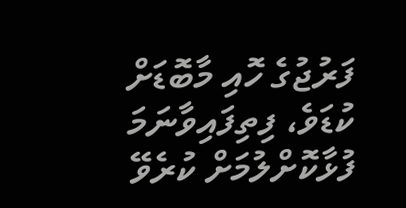ފަރުޖުގެ ހޮއި މާބޮޑަށް
ކުޑަވެ، ފިތިފައިވާނަމަ ފުޅާކޮށްލުމަށް ކުރެވޭ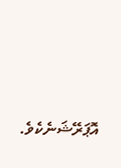އޮޕަރޭޝަނެކެވެ.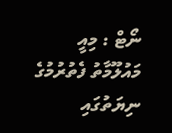ނޯޓް : މިއީ
މައުލޫމާތު ފެތުރުމުގެ ނިޔަތުގައި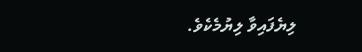ލިޔެފައިވާ ލިޔުމެކެވެ.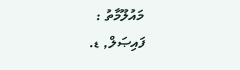މައުލޫމާތު :
ފައިޞަލް, ޑ.